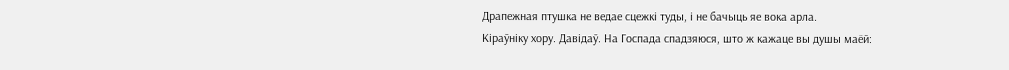Драпежная птушка не ведае сцежкі туды, і не бачыць яе вока арла.
Кіраўніку хору. Давідаў. На Госпада спадзяюся, што ж кажаце вы душы маёй: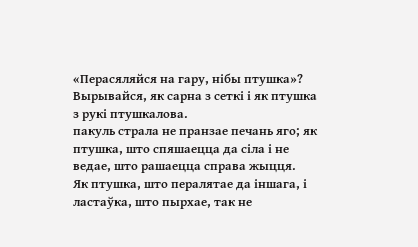«Перасяляйся на гару, нібы птушка»?
Вырывайся, як сарна з сеткі і як птушка з рукі птушкалова.
пакуль страла не пранзае печань яго; як птушка, што спяшаецца да сіла і не ведае, што рашаецца справа жыцця.
Як птушка, што пералятае да іншага, і ластаўка, што пырхае, так не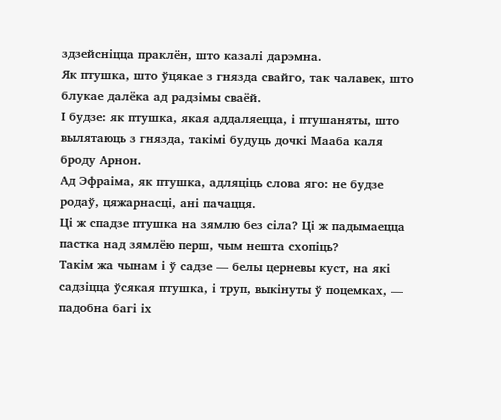здзейсніцца праклён, што казалі дарэмна.
Як птушка, што ўцякае з гнязда свайго, так чалавек, што блукае далёка ад радзімы сваёй.
І будзе: як птушка, якая аддаляецца, і птушаняты, што вылятаюць з гнязда, такімі будуць дочкі Мааба каля броду Арнон.
Ад Эфраіма, як птушка, адляціць слова яго: не будзе родаў, цяжарнасці, ані пачацця.
Ці ж спадзе птушка на зямлю без сіла? Ці ж падымаецца пастка над зямлёю перш, чым нешта схопіць?
Такім жа чынам і ў садзе — белы церневы куст, на які садзіцца ўсякая птушка, і труп, выкінуты ў поцемках, — падобна багі іх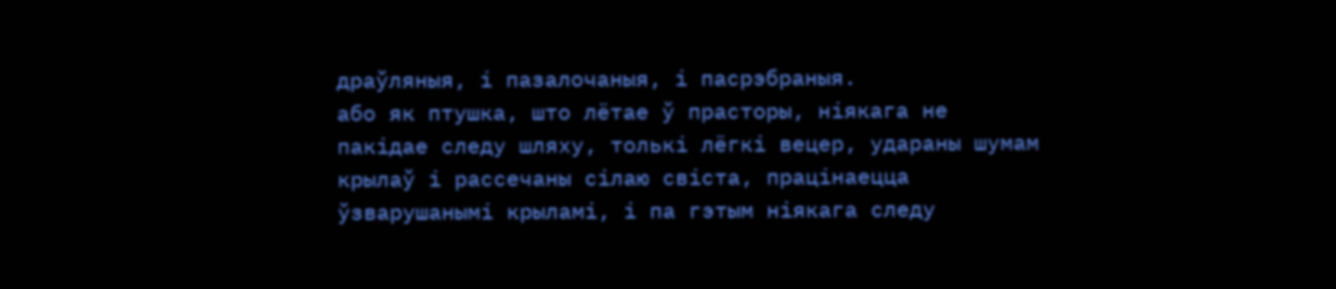драўляныя, і пазалочаныя, і пасрэбраныя.
або як птушка, што лётае ў прасторы, ніякага не пакідае следу шляху, толькі лёгкі вецер, удараны шумам крылаў і рассечаны сілаю свіста, працінаецца ўзварушанымі крыламі, і па гэтым ніякага следу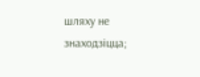шляху не знаходзіцца;